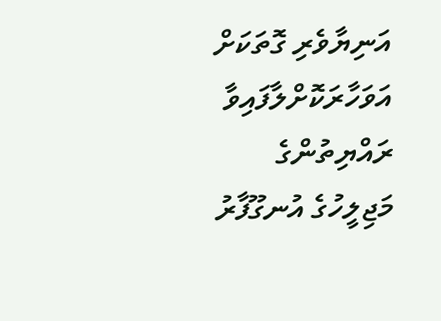އަނިޔާވެރި ގޮތަކަށް އަވަހާރަކޮށްލާފައިވާ ރައްޔިތުންގެ މަޖިލީހުގެ އުނގޫފާރު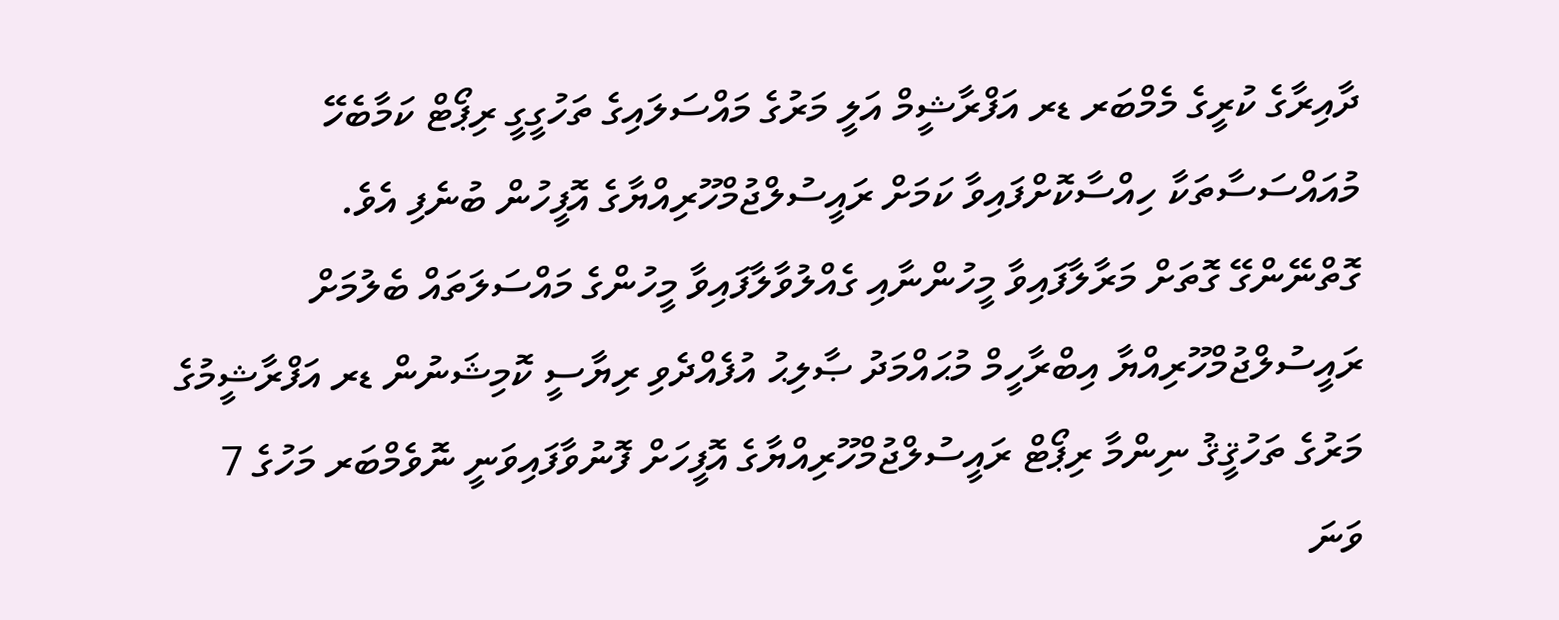ދާއިރާގެ ކުރީގެ މެމްބަރ ޑރ އަފްރާޝީމް އަލީ މަރުގެ މައްސަލައިގެ ތަހުގީގީ ރިޕޯޓް ކަމާބެހޭ މުއައްސަސާތަކާ ހިއްސާކޮށްފައިވާ ކަމަށް ރައީސުލްޖުމްހޫރިއްޔާގެ އޮފީހުން ބުނެފި އެވެ.
ގޮތްނޭންގޭ ގޮތަށް މަރާލާފައިވާ މީހުންނާއި ގެއްލުވާލާފައިވާ މީހުންގެ މައްސަލަތައް ބެލުމަށް ރައީސުލްޖުމްހޫރިއްޔާ އިބްރާހީމް މުޙައްމަދު ޞާލިޙު އުފެއްދެވި ރިޔާސީ ކޮމިޝަނުން ޑރ އަފްރާޝީމުގެ މަރުގެ ތަހުޤީޤު ނިންމާ ރިޕޯޓް ރައީސުލްޖުމްހޫރިއްޔާގެ އޮފީހަށް ފޮނުވާފައިވަނީ ނޮވެމްބަރ މަހުގެ 7 ވަނަ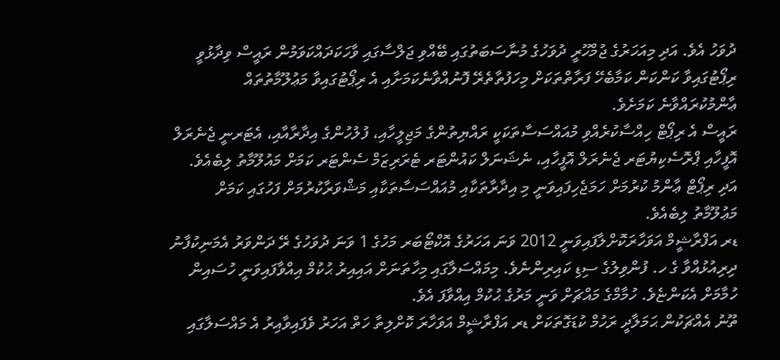ދުވަހު އެވެ. އަދި މިއަހަރުގެ ޖުމްހޫރީ ދުވަހުގެ މުނާސަބަތުގައި ބޭއްވި ޖަލްސާގައި ވާހަކަދައްކަވަމުން ރައީސް ވިދާޅުވީ ރިޕޯޓުގައިވާ ކަންކަން ކަމާބެހޭ ފަރާތްތަކަށް މިހަފުތާތެރޭ ފޮނުއްވާނެކަމަށާއި އެ ރިޕޯޓުގައިވާ މަޢުލޫމާތުތައް ޢާންމުކުރައްވާނެ ކަމަށެވެ.
ރައީސް އެ ރިޕޯޓް ހިއްސާކުރެއްވި މުއައްސަސާތަކަކީ ރައްޔިތުންގެ މަޖިލީހާއި، ފުލުހުންގެ އިދާރާއާއި، އެޓަރނީ ޖެނެރަލް އޮފީހާއި ޕްރޮސެކިޔުޓަރ ޖެނެރަލް އޮފީހާއި، ނެޝަނަލް ކައުންޓަރ ޓެރަރިޒަމް ސެންޓަރ ކަމަށް މައުލޫމާތު ލިބެއެވެ. އަދި ރިޕޯޓް ޢާންމު ކުރުމަށް ހަމަޖެހިފައިވަނީ މި އިދާރާތަކާއި މުއައްސަސާތަކާއި މަޝްވަރާކުރުމަށް ފަހުގައި ކަމަށް މަޢުލޫމާތު ލިބެއެވެ.
ޑރ އަފްރާޝީމް އަވަހާރަކޮށްލާފައިވަނީ 2012 ވަނަ އަހަރުގެ އޮކްޓޯބަރ މަހުގެ 1 ވަނަ ދުވަހުގެ ރޭ ދަންވަރު އެމަނިކުފާނު ދިރިއުޅުއްވާ ގެ ހ. ފުންވިލުގެ ސިޑި ކައިރިންނެވެ. މިމައްސަލާގައި މިހާތަނަށް އައިއިރު ޙުކުމް އިއްވާފައިވަނީ ހުސައިން ހުމާމަށް އެކަންޏެވެ. ހުމާމްގެ މައްޗަށް ވަނީ މަރުގެ ޙުކުމް އިއްވާފަ އެވެ.
ތޫނު އެއްޗަކުން ޙަމަލާދީ ރަހުމް ކުޑަގޮތަކަށް ޑރ އަފްރާޝީމް އަވަހާރަ ކޮށްލިތާ ހަތް އަހަރު ވެފައިވާއިރު އެ މައްސަލާގައި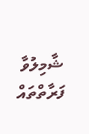ޝާމިލުވާ ފަރާތްތައް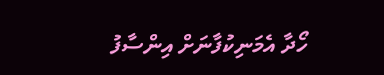ހޯދާ އެމަނިކުފާނަށް އިންސާފު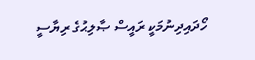ހޯދައިދިނުމަކީ ރައީސް ޞާލިޙުގެ ރިޔާސީ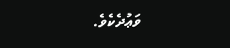ވަޢުދެކެވެ.